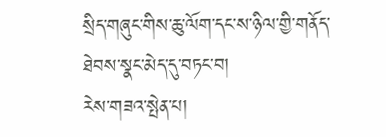སྲིད་གཞུང་གིས་ཆུ་ལོག་དང་ས་ཉིལ་གྱི་གནོད་ཐེབས་སྣང་མེད་དུ་བཏང་བ།
རེས་གཟའ་སྤེན་པ།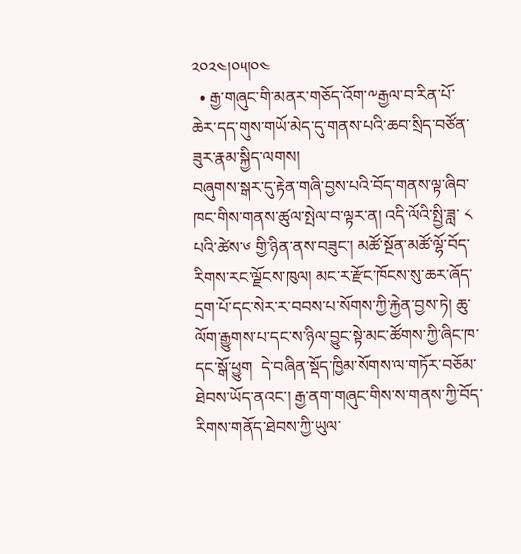༢༠༢༤།༠༥།༠༤
  • རྒྱ་གཞུང་གི་མནར་གཅོད་འོག་༸རྒྱལ་བ་རིན་པོ་ཆེར་དད་གུས་གཡོ་མེད་དུ་གནས་པའི་ཆབ་སྲིད་བཙོན་ཟུར་རྣམ་སྐྱིད་ལགས།
བཞུགས་སྒར་དུ་རྟེན་གཞི་བྱས་པའི་བོད་གནས་ལྟ་ཞིབ་ཁང་གིས་གནས་ཚུལ་སྤེལ་བ་ལྟར་ན། འདི་ལོའི་སྤྱི་ཟླ་ ༨ པའི་ཚེས་༦ གྱི་ཉིན་ནས་བཟུང་། མཚོ་སྔོན་མཚོ་ལྷོ་བོད་རིགས་རང་ལྗོངས་ཁུལ། མང་ར་རྫོང་ཁོངས་སུ་ཆར་ཞོད་དྲག་པོ་དང་སེར་ར་བབས་པ་སོགས་ཀྱི་རྐྱེན་བྱས་ཏེ། ཆུ་ལོག་རྒྱུགས་པ་དང་ས་ཉིལ་བྱུང་སྟེ་མང་ཚོགས་ཀྱི་ཞིང་ཁ་དང་སྒོ་ཕྱུག  དེ་བཞིན་སྡོད་ཁྱིམ་སོགས་ལ་གཏོར་བཅོམ་ཐེབས་ཡོད་ནའང་། རྒྱ་ནག་གཞུང་གིས་ས་གནས་ཀྱི་བོད་རིགས་གནོད་ཐེབས་ཀྱི་ཡུལ་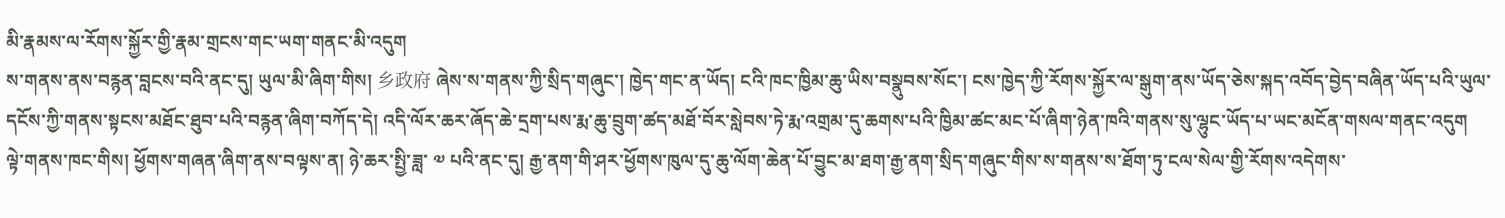མི་རྣམས་ལ་རོགས་སྐྱོར་གྱི་རྣམ་གྲངས་གང་ཡག་གནང་མི་འདུག
ས་གནས་ནས་བརྙན་བླངས་བའི་ནང་དུ། ཡུལ་མི་ཞིག་གིས། 乡政府 ཞེས་ས་གནས་ཀྱི་སྲིད་གཞུང་། ཁྱེད་གང་ན་ཡོད། ངའི་ཁང་ཁྱིམ་ཆུ་ཡིས་བསྣུབས་སོང་། ངས་ཁྱེད་ཀྱི་རོགས་སྐྱོར་ལ་སྒུག་ནས་ཡོད་ཅེས་སྐད་འབོད་བྱེད་བཞིན་ཡོད་པའི་ཡུལ་དངོས་ཀྱི་གནས་སྟངས་མཐོང་ཐུབ་པའི་བརྙན་ཞིག་བཀོད་དེ། འདི་ལོར་ཆར་ཞོད་ཆེ་དྲག་པས་རྨ་ཆུ་བྲུག་ཚད་མཐོ་བོར་སླེབས་ཏེ་རྨ་འགྲམ་དུ་ཆགས་པའི་ཁྱིམ་ཚང་མང་པོ་ཞིག་ཉེན་ཁའི་གནས་སུ་ལྷུང་ཡོད་པ་ཡང་མངོན་གསལ་གནང་འདུག
ལྟེ་གནས་ཁང་གིས། ཕྱོགས་གཞན་ཞིག་ནས་བལྟས་ན། ཉེ་ཆར་སྤྱི་ཟླ་ ༧ པའི་ནང་དུ། རྒྱ་ནག་གི་ཤར་ཕྱོགས་ཁུལ་དུ་ཆུ་ལོག་ཆེན་པོ་བྱུང་མ་ཐག་རྒྱ་ནག་སྲིད་གཞུང་གིས་ས་གནས་ས་ཐོག་ཏུ་ངལ་སེལ་གྱི་རོགས་འདེགས་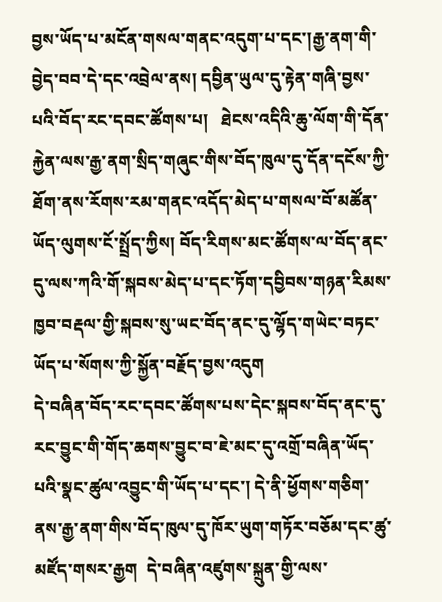བྱས་ཡོད་པ་མངོན་གསལ་གནང་འདུག་པ་དང་།རྒྱ་ནག་གི་བྱེད་བབ་དེ་དང་འབྲེལ་ནས། དབྱིན་ཡུལ་དུ་རྟེན་གཞི་བྱས་པའི་བོད་རང་དབང་ཚོགས་པ།   ཐེངས་འདིའི་ཆུ་ལོག་གི་དོན་རྐྱེན་ལས་རྒྱ་ནག་སྲིད་གཞུང་གིས་བོད་ཁུལ་དུ་དོན་དངོས་ཀྱི་ཐོག་ནས་རོགས་རམ་གནང་འདོད་མེད་པ་གསལ་བོ་མཚོན་ཡོད་ལུགས་ངོ་སྤྲོད་ཀྱིས། བོད་རིགས་མང་ཚོགས་ལ་བོད་ནང་དུ་ལས་ཀའི་གོ་སྐབས་མེད་པ་དང་ཏོག་དབྱིབས་གཉན་རིམས་ཁྱབ་བརྡལ་གྱི་སྐབས་སུ་ཡང་བོད་ནང་དུ་ལྷོད་གཡེང་བཏང་ཡོད་པ་སོགས་ཀྱི་སྐྱོན་བརྗོད་བྱས་འདུག
དེ་བཞིན་བོད་རང་དབང་ཚོགས་པས་དེང་སྐབས་བོད་ནང་དུ་རང་བྱུང་གི་གོད་ཆགས་བྱུང་བ་ཇེ་མང་དུ་འགྲོ་བཞིན་ཡོད་པའི་སྣང་ཚུལ་འབྱུང་གི་ཡོད་པ་དང་། དེ་ནི་ཕྱོགས་གཅིག་ནས་རྒྱ་ནག་གིས་བོད་ཁུལ་དུ་ཁོར་ཡུག་གཏོར་བཅོམ་དང་ཚུ་མཛོད་གསར་རྒྱག  དེ་བཞིན་འཛུགས་སྐྲུན་གྱི་ལས་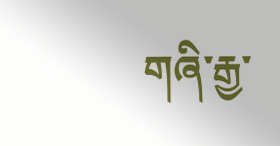གཞི་རྒྱ་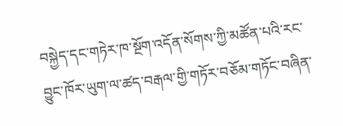བསྐྱེད་དང་གཏེར་ཁ་སྔོག་འདོན་སོགས་ཀྱི་མཚོན་པའི་རང་བྱུང་ཁོར་ཡུག་ལ་ཚད་བརྒལ་གྱི་གཏོར་བཅོམ་གཏོང་བཞིན་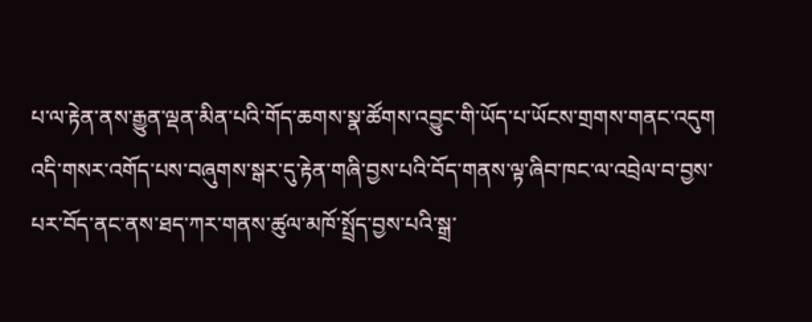པ་ལ་རྟེན་ནས་རྒྱུན་ལྡན་མིན་པའི་གོད་ཆགས་སྣ་ཚོགས་འབྱུང་གི་ཡོད་པ་ཡོངས་གྲགས་གནང་འདུག
འདི་གསར་འགོད་པས་བཞུགས་སྒར་དུ་རྟེན་གཞི་བྱས་པའི་བོད་གནས་ལྟ་ཞིབ་ཁང་ལ་འབྲེལ་བ་བྱས་པར་བོད་ནང་ནས་ཐད་ཀར་གནས་ཚུལ་མཁོ་སྤྲོད་བྱས་པའི་སྒྲ་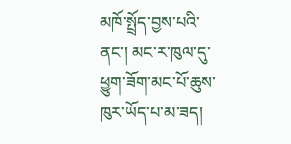མཁོ་སྤྲོད་བྱས་པའི་ནང་། མང་ར་ཁུལ་དུ་ཕྱུག་ཟོག་མང་པོ་ཆུས་ཁུར་ཡོད་པ་མ་ཟད།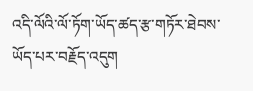འདི་ལོའི་ལོ་ཏོག་ཡོད་ཚད་རྩ་གཏོར་ཐེབས་ཡོད་པར་བརྗོད་འདུག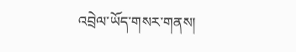འབྲེལ་ཡོད་གསར་གནས།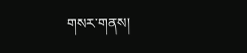གསར་གནས།